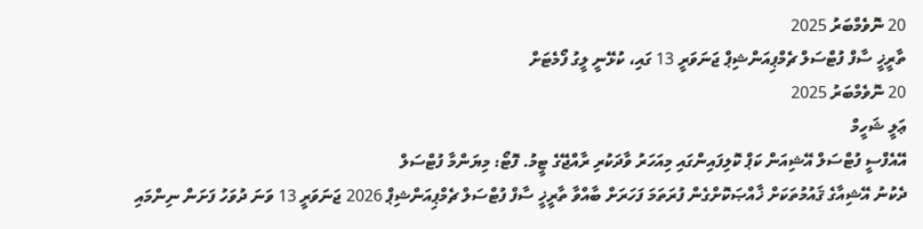20 ނޮވެމްބަރު 2025
ތާރީޚީ ސާފް ފުޓްސަލް ޗެމްޕިއަންޝިޕް ޖަނަވަރީ 13 ގައި، ކުޅޭނީ ލީގު ފޯމެޓަށް
20 ނޮވެމްބަރު 2025
ޢަލީ ޝަހީމް
އޭއެފްސީ ފުޓްސަލް އޭޝިއަން ކަޕް ކޮލިފައިންގައި މިއަހަރު ވާދަކުރި ރާއްޖޭގެ ޓީމު. ފޮޓޯ: މިޔަންމާ ފުޓްސަލް
ދެކުނު އޭޝިއާގެ ޤައުމުތަކަށް ޚާއްޞަކޮށްގެން ފުރަތަމަ ފަހަރަށް ބާއްވާ ތާރީޚީ ސާފް ފުޓްސަލް ޗެމްޕިއަންޝިޕް 2026 ޖަނަވަރީ 13 ވަނަ ދުވަހު ފަށަން ނިންމައި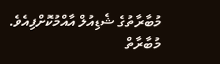މުބާރާތުގެ ޝެޑިއުލް އާއްމުކޮށްފިއެވެ.
މުބާރާތް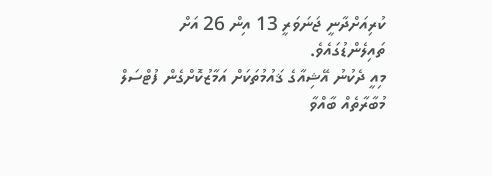ކުރިއަށްދާނީ ޖަނަވަރީ 13 އިން 26 އަށް ތައިލެންޑުގައެވެ.
މިއީ ދެކުނު އޭޝިއާގެ ޤައުމުތަކަށް އަމާޒުކޮށްގެން ފުޓްސަލް މުބާރާތެއް ބާއްވާ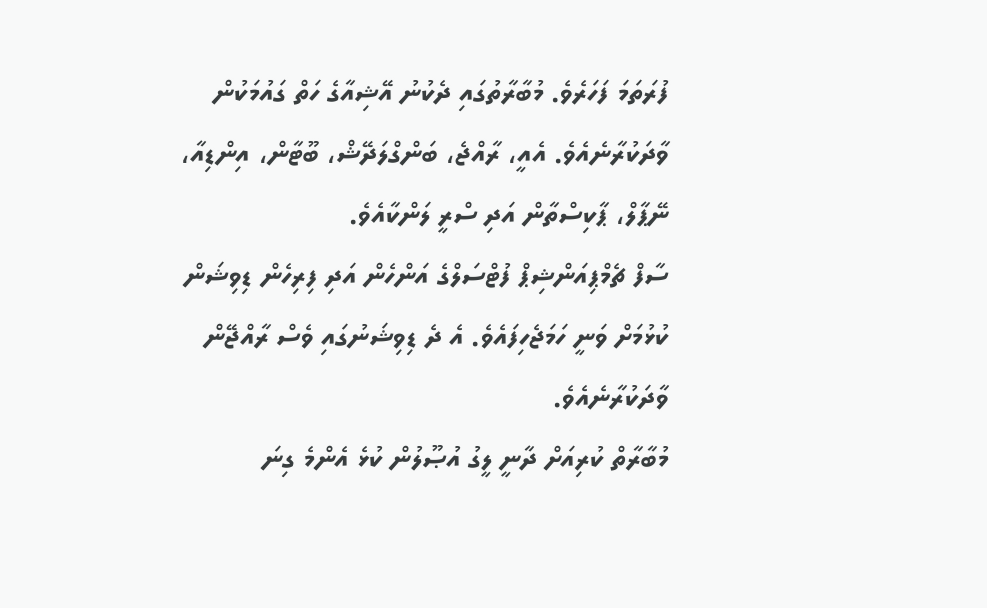ފުރަތަމަ ފަހަރެވެ. މުބާރާތުގައި ދެކުނު އޭޝިއާގެ ހަތް ގައުމަކުން ވާދަކުރާނެއެވެ. އެއީ، ރާއްޖެ، ބަންގްލަދޭޝް، ބޫޓާން، އިންޑިއާ، ނޭޕާލް، ޕާކިސްތާން އަދި ސްރީ ލަންކާއެވެ.
ސާފް ޗެމްޕިއަންޝިޕް ފުޓްސަލްގެ އަންހެން އަދި ފިރިހެން ޑިވިޝަން ކުޅުމަށް ވަނީ ހަމަޖެހިފައެވެ. އެ ދެ ޑިވިޝަނުގައި ވެސް ރާއްޖޭން ވާދަކުރާނެއެވެ.
މުބާރާތް ކުރިއަށް ދާނީ ލީގު އުޞޫލުން ކުޅެ އެންމެ ގިނަ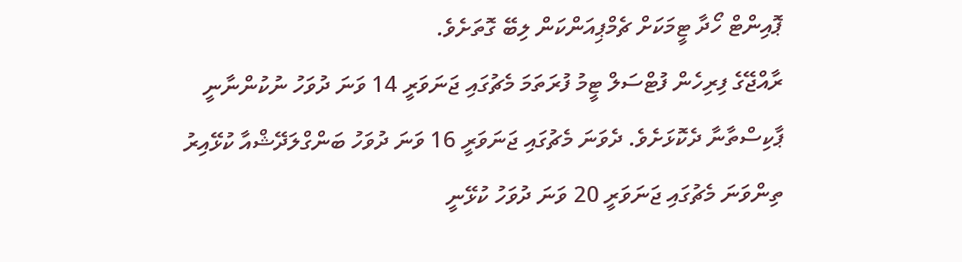ޕޮއިންޓް ހޯދާ ޓީމަކަށް ޗެމްޕިއަންކަން ލިބޭ ގޮތަށެވެ.
ރާއްޖޭގެ ފިރިހެން ފުޓްސަލް ޓީމު ފުރަތަމަ މެޗުގައި ޖަނަވަރީ 14 ވަނަ ދުވަހު ނުކުންނާނީ ޕާކިސްތާނާ ދެކޮޅަށެވެ. ދެވަނަ މެޗުގައި ޖަނަވަރީ 16 ވަނަ ދުވަހު ބަންގްލަދޭޝްއާ ކުޅޭއިރު ތިންވަނަ މެޗުގައި ޖަނަވަރީ 20 ވަނަ ދުވަހު ކުޅޭނީ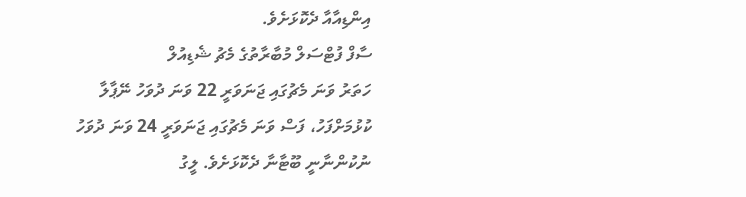އިންޑިއާއާ ދެކޮޅަށެވެ.
ސާފް ފުޓްސަލް މުބާރާތުގެ މެޗު ޝެޑިއުލް
ހަތަރު ވަނަ މެޗުގައި ޖަނަވަރީ 22 ވަނަ ދުވަހު ނޭޕާލާ ކުޅުމަށްފަހު، ފަސް ވަނަ މެޗުގައި ޖަނަވަރީ 24 ވަނަ ދުވަހު ނުކުންނާނީ ބޫޓާނާ ދެކޮޅަށެވެ. ލީގު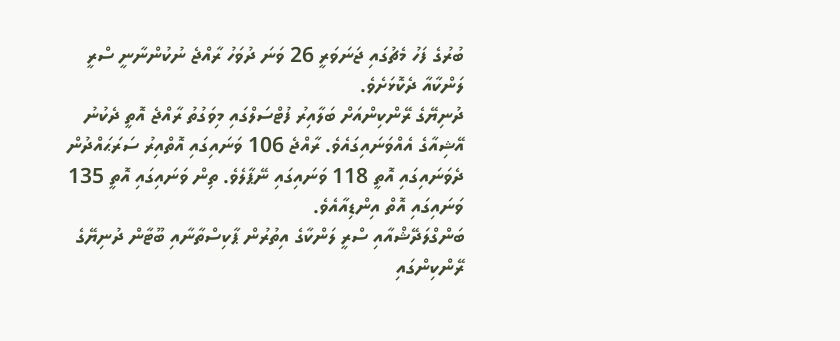ބުރުގެ ފަހު މެޗުގައި ޖަނަވަރީ 26 ވަނަ ދުވަހު ރާއްޖެ ނުކުންނާނީ ސްރީ ލަންކާއާ ދެކޮޅަށެވެ.
ދުނިޔޭގެ ރޭންކިންއަށް ބަލާއިރު ފުޓްސަލްގައި މިވަގުތު ރާއްޖެ އޮތީ ދެކުނު އޭޝިއާގެ އެއްވަނައިގައެވެ. ރާއްޖެ 106 ވަނައިގައި އޮތްއިރު ސަރަޙައްދުން ދެވަނައިގައި އޮތީ 118 ވަނައިގައި ނޭޕާލެވެ. ތިން ވަނައިގައި އޮތީ 135 ވަނައިގައި އޮތް އިންޑިއާއެވެ.
ބަންގްލަދޭޝްއާއި ސްރީ ލަންކާގެ އިތުރުން ޕާކިސްތާނާއި ބޫޓާން ދުނިޔޭގެ ރޭންކިންގައި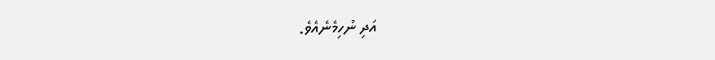އަދި ނުހިމެނެއެވެ.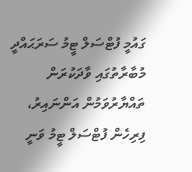ގައުމީ ފުޓްސަލް ޓީމު ސަރަޙައްދީ މުބާރާތުގައި ވާދަކުރަން ތައްޔާރުވަމުން އަންނައިރު، ފިރިހެން ފުޓްސަލް ޓީމު ވަނީ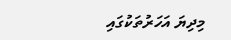މިދިޔަ އަހަރުތަކުގައި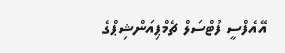އޭއެފްސީ ފުޓްސަލް ޗެމްޕިއަންޝިޕްގެ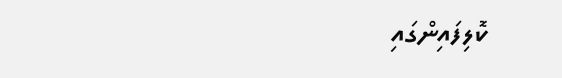ކޮލިފައިންގައި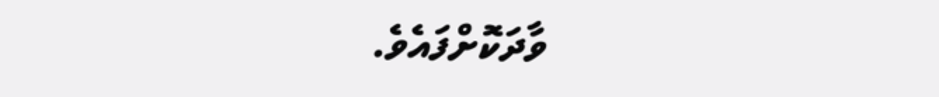ވާދަކޮށްފައެވެ.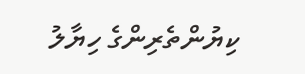ކިޔުންތެރިންގެ ހިޔާލު